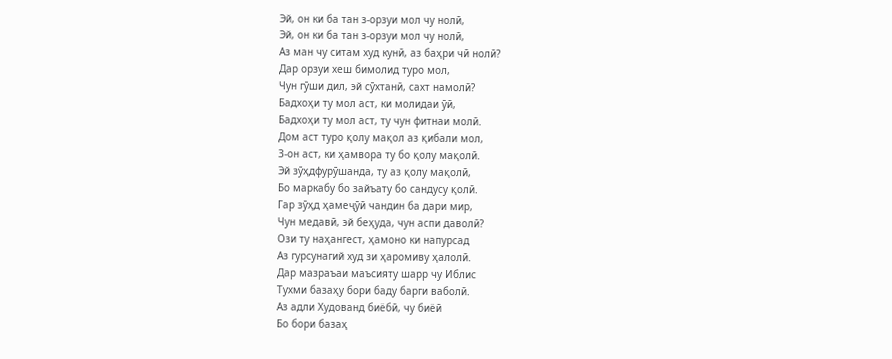Эй, он ки ба тан з-орзуи мол чу нолӣ,
Эй, он ки ба тан з-орзуи мол чу нолӣ,
Аз ман чу ситам худ кунӣ, аз баҳри чӣ нолӣ?
Дар орзуи хеш бимолид туро мол,
Чун гӯши дил, эй сӯхтанӣ, сахт намолӣ?
Бадхоҳи ту мол аст, ки молидаи ӯӣ,
Бадхоҳи ту мол аст, ту чун фитнаи молӣ.
Дом аст туро қолу мақол аз қибали мол,
З-он аст, ки ҳамвора ту бо қолу мақолӣ.
Эй зӯҳдфурӯшанда, ту аз қолу мақолӣ,
Бо маркабу бо зайъату бо сандусу қолӣ.
Гар зӯҳд ҳамеҷӯӣ чандин ба дари мир,
Чун медавӣ, эй беҳуда, чун аспи даволӣ?
Ози ту наҳангест, ҳамоно ки напурсад
Аз гурсунагий худ зи ҳаромиву ҳалолӣ.
Дар мазраъаи маъсияту шарр чу Иблис
Тухми базаҳу бори баду барги ваболӣ.
Аз адли Худованд биёбӣ, чу биёӣ
Бо бори базаҳ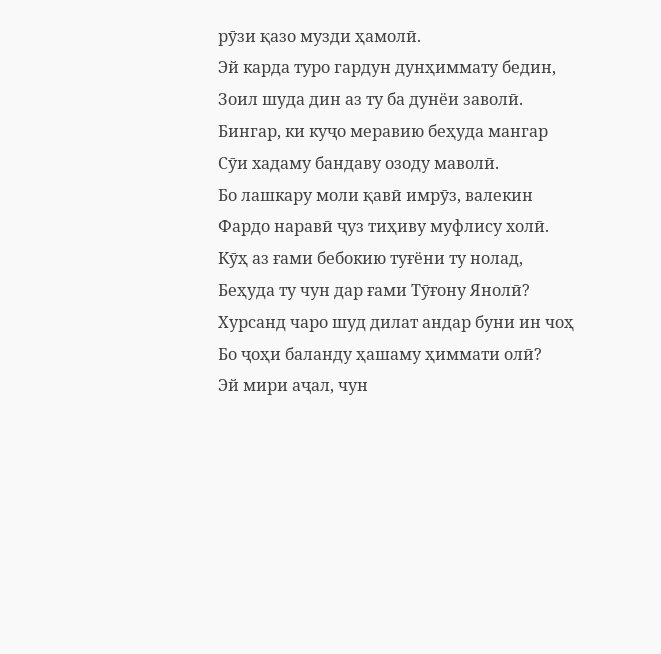рӯзи қазо музди ҳамолӣ.
Эй карда туро гардун дунҳиммату бедин,
Зоил шуда дин аз ту ба дунёи заволӣ.
Бингар, ки куҷо меравию беҳуда мангар
Сӯи хадаму бандаву озоду маволӣ.
Бо лашкару моли қавӣ имрӯз, валекин
Фардо наравӣ ҷуз тиҳиву муфлису холӣ.
Кӯҳ аз ғами бебокию туғёни ту нолад,
Беҳуда ту чун дар ғами Тӯғону Янолӣ?
Хурсанд чаро шуд дилат андар буни ин чоҳ
Бо ҷоҳи баланду ҳашаму ҳиммати олӣ?
Эй мири аҷал, чун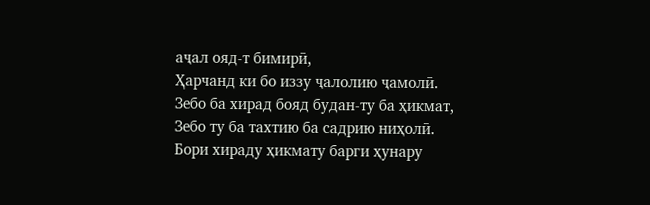аҷал ояд-т бимирӣ,
Ҳарчанд ки бо иззу ҷалолию ҷамолӣ.
Зебо ба хирад бояд будан-ту ба ҳикмат,
Зебо ту ба тахтию ба садрию ниҳолӣ.
Бори хираду ҳикмату барги ҳунару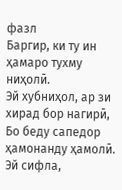фазл
Баргир, ки ту ин ҳамаро тухму ниҳолӣ.
Эй хубниҳол, ар зи хирад бор нагирӣ,
Бо беду сапедор ҳамонанду ҳамолӣ.
Эй сифла,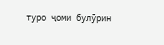туро ҷоми булӯрин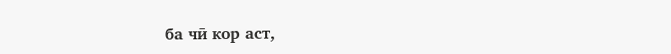ба чӣ кор аст,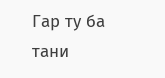Гар ту ба тани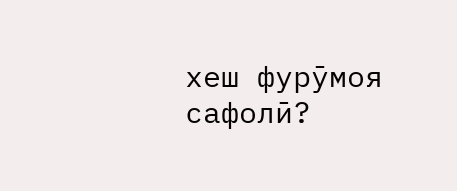хеш фурӯмоя сафолӣ?